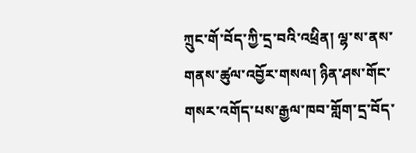ཀྲུང་གོ་བོད་ཀྱི་དྲ་བའི་འཕྲིན། ལྷ་ས་ནས་གནས་ཚུལ་འབྱོར་གསལ། ཉིན་ཤས་གོང་གསར་འགོད་པས་རྒྱལ་ཁབ་གློག་དྲ་བོད་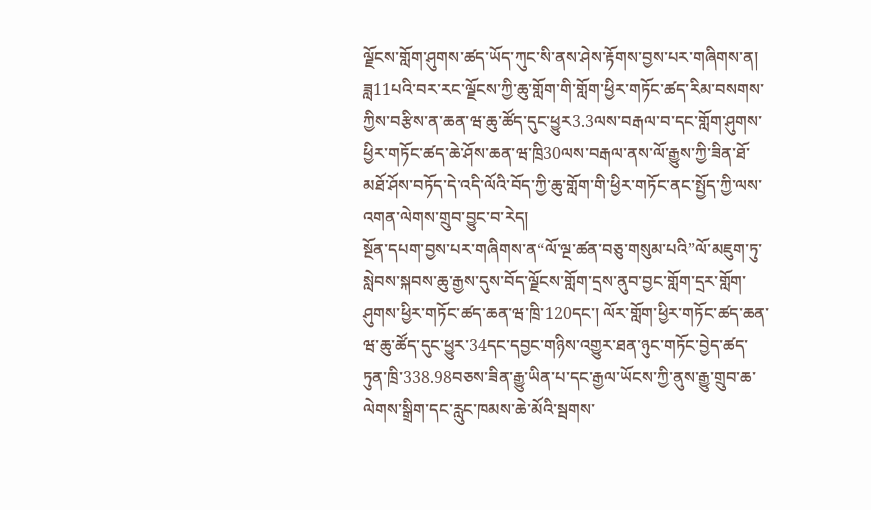ལྗོངས་གློག་ཤུགས་ཚད་ཡོད་ཀུང་སི་ནས་ཤེས་རྟོགས་བྱས་པར་གཞིགས་ན། ཟླ11པའི་བར་རང་ལྗོངས་ཀྱི་ཆུ་གློག་གི་གློག་ཕྱིར་གཏོང་ཚད་རིམ་བསགས་ཀྱིས་བརྩིས་ན་ཆན་ཝ་ཆུ་ཚོད་དུང་ཕྱུར3.3ལས་བརྒལ་བ་དང་གློག་ཤུགས་ཕྱིར་གཏོང་ཚད་ཆེ་ཤོས་ཆན་ཝ་ཁྲི30ལས་བརྒལ་ནས་ལོ་རྒྱུས་ཀྱི་ཟིན་ཐོ་མཐོ་ཤོས་བཏོད་དེ་འདི་ལོའི་བོད་ཀྱི་ཆུ་གློག་གི་ཕྱིར་གཏོང་ནང་སྤྱོད་ཀྱི་ལས་འགན་ལེགས་གྲུབ་བྱུང་བ་རེད།
སྔོན་དཔག་བྱས་པར་གཞིགས་ན“ལོ་ལྔ་ཚན་བཅུ་གསུམ་པའི”ལོ་མཇུག་ཏུ་སླེབས་སྐབས་ཆུ་རྒྱས་དུས་བོད་ལྗོངས་གློག་དྲས་ནུབ་བྱང་གློག་དྲར་གློག་ཤུགས་ཕྱིར་གཏོང་ཚད་ཆན་ཝ་ཁྲི་120དང་། ལོར་གློག་ཕྱིར་གཏོང་ཚད་ཆན་ཝ་ཆུ་ཚོད་དུང་ཕྱུར་34དང་དབྱང་གཉིས་འགྱུར་ཐན་ཉུང་གཏོང་བྱེད་ཚད་ཏུན་ཁྲི་338.98བཅས་ཟིན་རྒྱུ་ཡིན་པ་དང་རྒྱལ་ཡོངས་ཀྱི་ནུས་རྒྱུ་གྲུབ་ཆ་ལེགས་སྒྲིག་དང་རླུང་ཁམས་ཆེ་མོའི་སྦགས་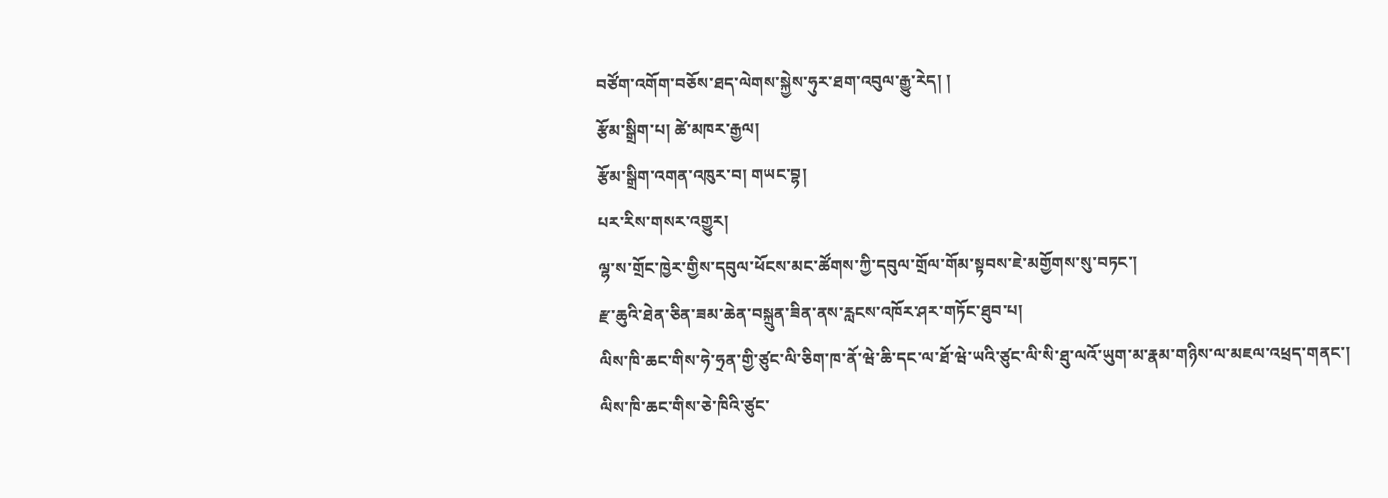བཙོག་འགོག་བཅོས་ཐད་ལེགས་སྐྱེས་ཧུར་ཐག་འབུལ་རྒྱུ་རེད། །
རྩོམ་སྒྲིག་པ། ཚེ་མཁར་རྒྱལ།
རྩོམ་སྒྲིག་འགན་འཁུར་བ། གཡང་བྷ།
པར་རིས་གསར་འགྱུར།
ལྷ་ས་གྲོང་ཁྱེར་གྱིས་དབུལ་ཕོངས་མང་ཚོགས་ཀྱི་དབུལ་གྲོལ་གོམ་སྟབས་ཇེ་མགྱོགས་སུ་བཏང་།
རྫ་ཆུའི་ཐེན་ཅིན་ཟམ་ཆེན་བསྐྲུན་ཟིན་ནས་རླངས་འཁོར་ཤར་གཏོང་ཐུབ་པ།
ལིས་ཁི་ཆང་གིས་ཧེ་ཧྲན་གྱི་ཙུང་ལི་ཅིག་ཁ་ནོ་ཝེ་ཆི་དང་ལ་ཐོ་ཝེ་ཡའི་ཙུང་ལི་སི་ཐུ་ལའོ་ཡུག་མ་རྣམ་གཉིས་ལ་མཇལ་འཕྲད་གནང་།
ལིས་ཁི་ཆང་གིས་ཅེ་ཁིའི་ཙུང་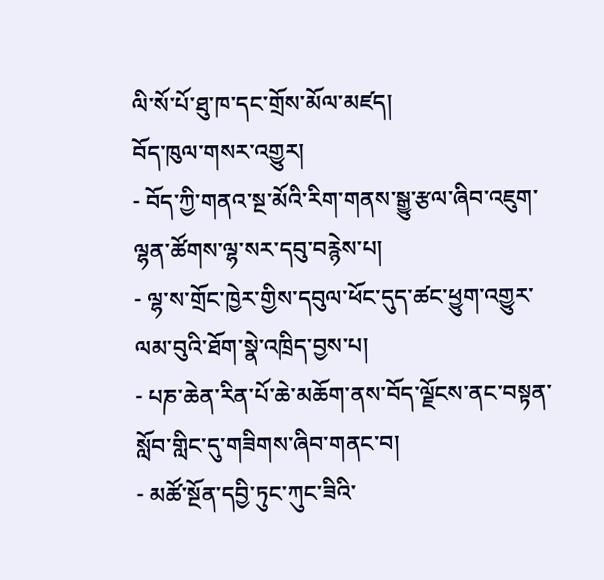ལི་སོ་པོ་ཐུ་ཁ་དང་གྲོས་མོལ་མཛད།
བོད་ཁུལ་གསར་འགྱུར།
- བོད་ཀྱི་གནའ་སྔ་མོའི་རིག་གནས་སྒྱུ་རྩལ་ཞིབ་འཇུག་ལྷན་ཚོགས་ལྷ་སར་དབུ་བརྙེས་པ།
- ལྷ་ས་གྲོང་ཁྱེར་གྱིས་དབུལ་ཕོང་དུད་ཚང་ཕྱུག་འགྱུར་ལམ་བུའི་ཐོག་སྣེ་འཁྲིད་བྱས་པ།
- པཎ་ཆེན་རིན་པོ་ཆེ་མཆོག་ནས་བོད་ལྗོངས་ནང་བསྟན་སློབ་གླིང་དུ་གཟིགས་ཞིབ་གནང་བ།
- མཚོ་སྔོན་དབྱི་ཏུང་ཀུང་ཟིའི་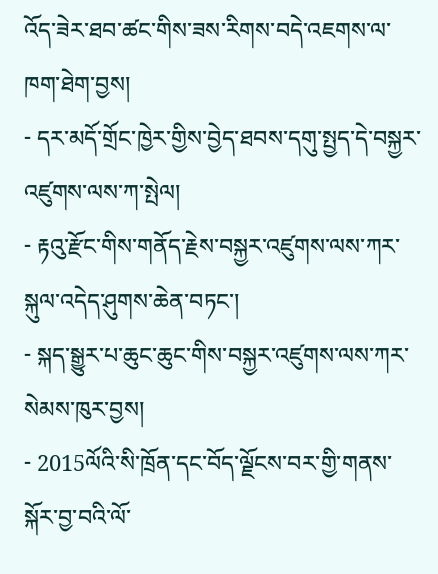འོད་ཟེར་ཐབ་ཚང་གིས་ཟས་རིགས་བདེ་འཇགས་ལ་ཁག་ཐེག་བྱས།
- དར་མདོ་གྲོང་ཁྱེར་གྱིས་བྱེད་ཐབས་དགུ་སྤྱད་དེ་བསྐྱར་འཛུགས་ལས་ཀ་སྤེལ།
- རྟའུ་རྫོང་གིས་གནོད་རྗེས་བསྐྱར་འཛུགས་ལས་ཀར་སྐུལ་འདེད་ཤུགས་ཆེན་བཏང་།
- སྐད་སྒྱུར་པ་ཆུང་ཆུང་གིས་བསྐྱར་འཛུགས་ལས་ཀར་སེམས་ཁུར་བྱས།
- 2015ལོའི་སི་ཁྲོན་དང་བོད་ལྗོངས་བར་གྱི་གནས་སྐོར་བྱ་བའི་ལོ་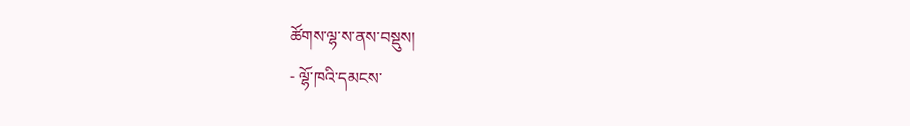ཚོགས་ལྷ་ས་ནས་བསྡུས།
- ལྷོ་ཁའི་དམངས་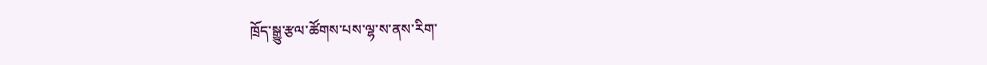ཁྲོད་སྒྱུ་རྩལ་ཚོགས་པས་ལྷ་ས་ནས་རིག་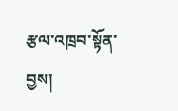རྩལ་འཁྲབ་སྟོན་བྱས།